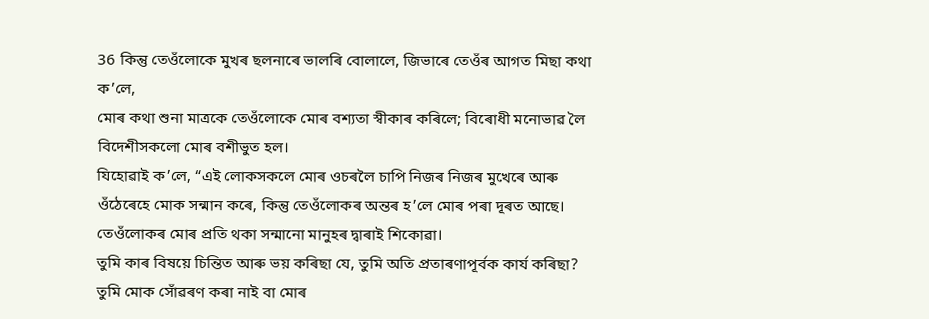36 কিন্তু তেওঁলোকে মুখৰ ছলনাৰে ভালৰি বোলালে, জিভাৰে তেওঁৰ আগত মিছা কথা ক’লে,
মোৰ কথা শুনা মাত্ৰকে তেওঁলোকে মোৰ বশ্যতা স্বীকাৰ কৰিলে; বিৰোধী মনোভাৱ লৈ বিদেশীসকলো মোৰ বশীভুত হল।
যিহোৱাই ক’লে, “এই লোকসকলে মোৰ ওচৰলৈ চাপি নিজৰ নিজৰ মুখেৰে আৰু ওঁঠেৰেহে মোক সন্মান কৰে, কিন্তু তেওঁলোকৰ অন্তৰ হ’লে মোৰ পৰা দূৰত আছে। তেওঁলোকৰ মোৰ প্রতি থকা সন্মানো মানুহৰ দ্বাৰাই শিকোৱা।
তুমি কাৰ বিষয়ে চিন্তিত আৰু ভয় কৰিছা যে, তুমি অতি প্রতাৰণাপূৰ্বক কাৰ্য কৰিছা? তুমি মোক সোঁৱৰণ কৰা নাই বা মোৰ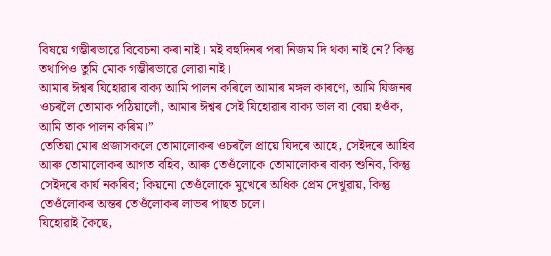বিষয়ে গম্ভীৰভাৱে বিবেচনা কৰা নাই। মই বহুদিনৰ পৰা নিজম দি থকা নাই নে? কিন্তু তথাপিও তুমি মোক গম্ভীৰভাৱে লোৱা নাই।
আমাৰ ঈশ্বৰ যিহোৱাৰ বাক্য আমি পালন কৰিলে আমাৰ মঙ্গল কাৰণে, আমি যিজনৰ ওচৰলৈ তোমাক পঠিয়ালোঁ, আমাৰ ঈশ্বৰ সেই যিহোৱাৰ বাক্য ভাল বা বেয়া হওঁক, আমি তাক পালন কৰিম।”
তেতিয়া মোৰ প্ৰজাসকলে তোমালোকৰ ওচৰলৈ প্রায়ে যিদৰে আহে, সেইদৰে আহিব আৰু তোমালোকৰ আগত বহিব, আৰু তেওঁলোকে তোমালোকৰ বাক্য শুনিব, কিন্তু সেইদৰে কাৰ্য নকৰিব; কিয়নো তেওঁলোকে মুখেৰে অধিক প্ৰেম দেখুৱায়, কিন্তু তেওঁলোকৰ অন্তৰ তেওঁলোকৰ লাভৰ পাছত চলে।
যিহোৱাই কৈছে,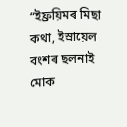“ইফ্ৰয়িমৰ মিছা কথা, ইস্ৰায়েল বংশৰ ছলনাই মোক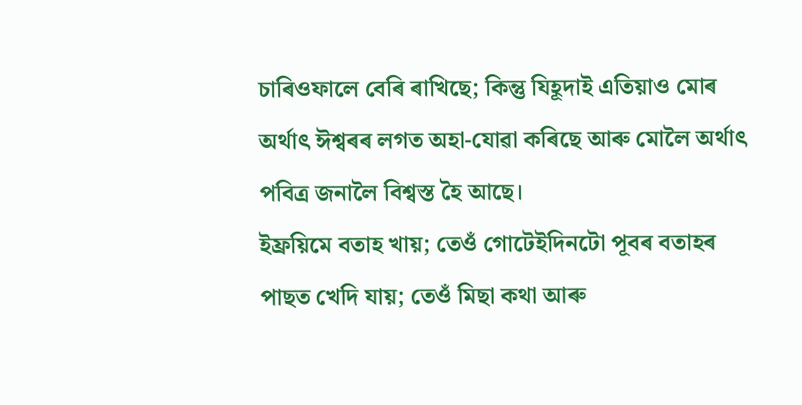চাৰিওফালে বেৰি ৰাখিছে; কিন্তু যিহূদাই এতিয়াও মোৰ অর্থাৎ ঈশ্বৰৰ লগত অহা-যোৱা কৰিছে আৰু মোলৈ অর্থাৎ পবিত্ৰ জনালৈ বিশ্বস্ত হৈ আছে।
ইফ্ৰয়িমে বতাহ খায়; তেওঁ গোটেইদিনটো পূবৰ বতাহৰ পাছত খেদি যায়; তেওঁ মিছা কথা আৰু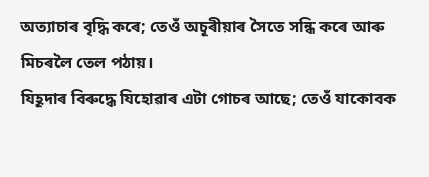অত্যাচাৰ বৃদ্ধি কৰে; তেওঁ অচূৰীয়াৰ সৈতে সন্ধি কৰে আৰু মিচৰলৈ তেল পঠায়।
যিহূদাৰ বিৰুদ্ধে যিহোৱাৰ এটা গোচৰ আছে; তেওঁ যাকোবক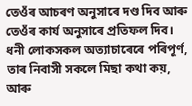তেওঁৰ আচৰণ অনুসাৰে দণ্ড দিব আৰু তেওঁৰ কাৰ্য অনুসাৰে প্ৰতিফল দিব।
ধনী লোকসকল অত্যাচাৰেৰে পৰিপূৰ্ণ, তাৰ নিবাসী সকলে মিছা কথা কয়, আৰু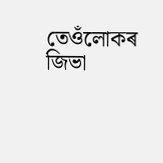তেওঁলোকৰ জিভা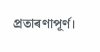প্রতাৰণাপূৰ্ণ।